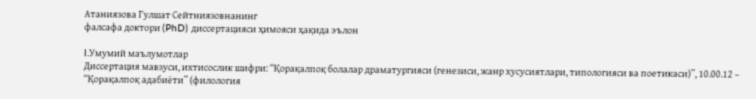Атаниязова Гулшат Сейтниязовнанинг
фалсафа доктори (PhD) диссертацияси ҳимояси ҳақида эълон

I.Умумий маълумотлар
Диссертация мавзуси, ихтисослик шифри: “Қорақалпоқ болалар драматургияси (генезиси, жанр хусусиятлари, типологияси ва поетикаси)”, 10.00.12 – “Қорақалпоқ адабиёти” (филология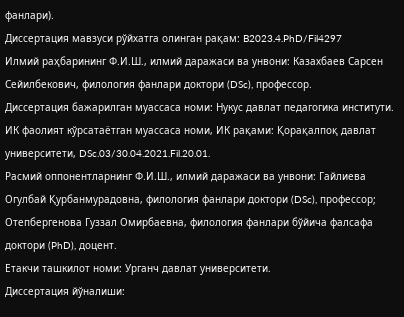фанлари).
Диссертация мавзуси рўйхатга олинган рақам: B2023.4.PhD/Fil4297
Илмий раҳбарининг Ф.И.Ш., илмий даражаси ва унвони: Казахбаев Сарсен Сейилбекович, филология фанлари доктори (DSc), профессор.
Диссертация бажарилган муассаса номи: Нукус давлат педагогика институти.
ИК фаолият кўрсатаётган муассаса номи, ИК рақами: Қорақалпоқ давлат университети, DSc.03/30.04.2021.Fil.20.01.
Расмий оппонентларнинг Ф.И.Ш., илмий даражаси ва унвони: Гайлиева Огулбай Қурбанмурадовна, филология фанлари доктори (DSc), профессор; Отепбергенова Гуззал Омирбаевна, филология фанлари бўйича фалсафа доктори (PhD), доцент.
Етакчи ташкилот номи: Урганч давлат университети.
Диссертация йўналиши: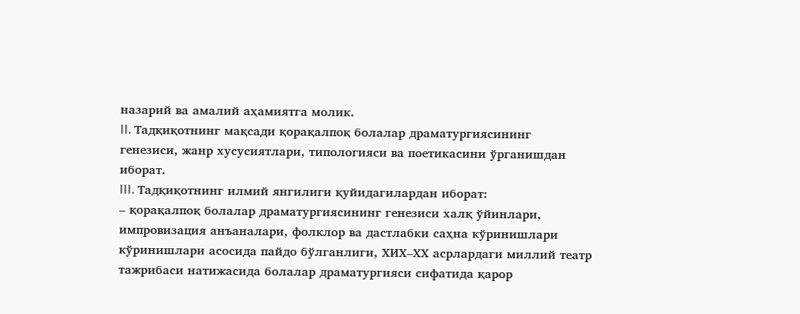назарий ва амалий аҳамиятга молик.
II. Тадқиқотнинг мақсади қорақалпоқ болалар драматургиясининг генезиси, жанр хусусиятлари, типологияси ва поетикасини ўрганишдан иборат.
III. Тадқиқотнинг илмий янгилиги қуйидагилардан иборат:
– қорақалпоқ болалар драматургиясининг генезиси халқ ўйинлари, импровизация анъаналари, фолклор ва дастлабки саҳна кўринишлари кўринишлари асосида пайдо бўлганлиги, ХИХ–ХХ асрлардаги миллий театр тажрибаси натижасида болалар драматургияси сифатида қарор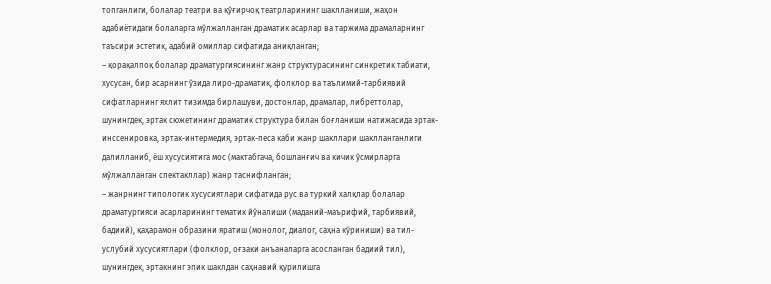топганлиги, болалар театри ва қўғирчоқ театрларининг шаклланиши, жаҳон адабиётидаги болаларга мўлжалланган драматик асарлар ва таржима драмаларнинг таъсири эстетик, адабий омиллар сифатида аниқланган;
– қорақалпоқ болалар драматургиясининг жанр структурасининг синкретик табиати, хусусан, бир асарнинг ўзида лиро-драматик, фолклор ва таълимий-тарбиявий сифатларнинг яхлит тизимда бирлашуви, достонлар, драмалар, либреттолар, шунингдек, эртак сюжетининг драматик структура билан боғланиши натижасида эртак-инссенировка, эртак-интермедия, эртак-песа каби жанр шакллари шаклланганлиги далилланиб, ёш хусусиятига мос (мактабгача, бошланғич ва кичик ўсмирларга мўлжалланган спектакллар) жанр таснифланган;
– жанрнинг типологик хусусиятлари сифатида рус ва туркий халқлар болалар драматургияси асарларининг тематик йўналиши (маданий-маърифий, тарбиявий, бадиий), қаҳарамон образини яратиш (монолог, диалог, саҳна кўриниши) ва тил-услубий хусусиятлари (фолклор, оғзаки анъаналарга асосланган бадиий тил), шунингдек, эртакнинг эпик шаклдан саҳнавий қурилишга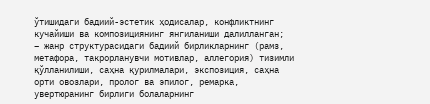ўтишидаги бадиий-эстетик ҳодисалар, конфликтнинг кучайиши ва композициянинг янгиланиши далилланган;
– жанр структурасидаги бадиий бирликларнинг (рамз, метафора, такрорланувчи мотивлар, аллегория) тизимли қўлланилиши, саҳна қурилмалари, экспозиция, саҳна орти овозлари, пролог ва эпилог, ремарка, увертюранинг бирлиги болаларнинг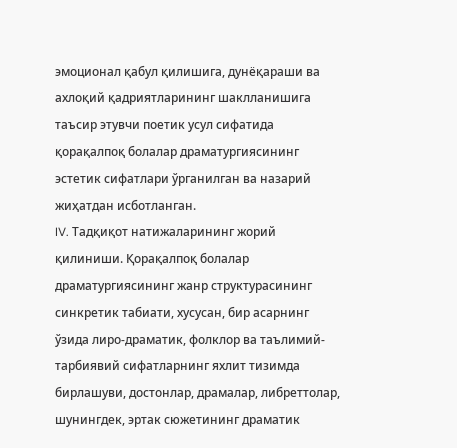эмоционал қабул қилишига, дунёқараши ва ахлоқий қадриятларининг шаклланишига таъсир этувчи поетик усул сифатида қорақалпоқ болалар драматургиясининг эстетик сифатлари ўрганилган ва назарий жиҳатдан исботланган.
IV. Тадқиқот натижаларининг жорий қилиниши. Қорақалпоқ болалар драматургиясининг жанр структурасининг синкретик табиати, хусусан, бир асарнинг ўзида лиро-драматик, фолклор ва таълимий-тарбиявий сифатларнинг яхлит тизимда бирлашуви, достонлар, драмалар, либреттолар, шунингдек, эртак сюжетининг драматик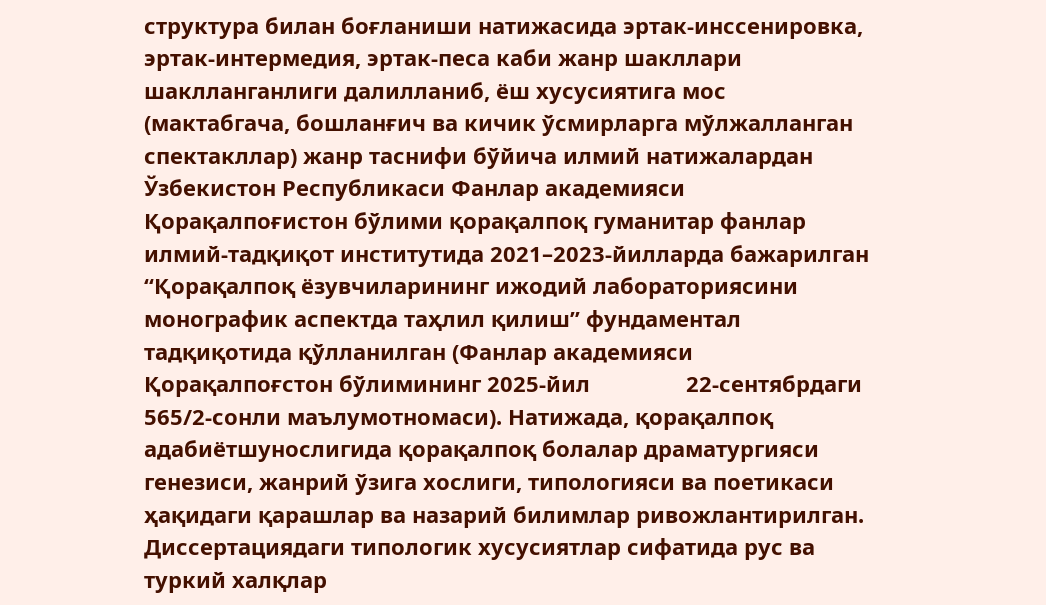структура билан боғланиши натижасида эртак-инссенировка, эртак-интермедия, эртак-песа каби жанр шакллари шаклланганлиги далилланиб, ёш хусусиятига мос (мактабгача, бошланғич ва кичик ўсмирларга мўлжалланган спектакллар) жанр таснифи бўйича илмий натижалардан Ўзбекистон Республикаси Фанлар академияси Қорақалпоғистон бўлими қорақалпоқ гуманитар фанлар илмий-тадқиқот институтида 2021–2023-йилларда бажарилган “Қорақалпоқ ёзувчиларининг ижодий лабораториясини монографик аспектда таҳлил қилиш” фундаментал тадқиқотида қўлланилган (Фанлар академияси Қорақалпоғстон бўлимининг 2025-йил                22-сентябрдаги 565/2-сонли маълумотномаси). Натижада, қорақалпоқ адабиётшунослигида қорақалпоқ болалар драматургияси генезиси, жанрий ўзига хослиги, типологияси ва поетикаси ҳақидаги қарашлар ва назарий билимлар ривожлантирилган.
Диссертациядаги типологик хусусиятлар сифатида рус ва туркий халқлар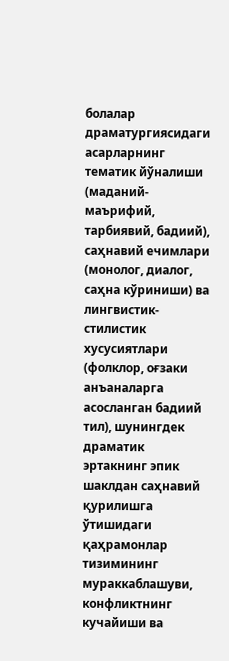болалар драматургиясидаги асарларнинг тематик йўналиши (маданий-маърифий, тарбиявий, бадиий), саҳнавий ечимлари (монолог, диалог, саҳна кўриниши) ва лингвистик-стилистик хусусиятлари (фолклор, оғзаки анъаналарга асосланган бадиий тил), шунингдек драматик эртакнинг эпик шаклдан саҳнавий қурилишга ўтишидаги қаҳрамонлар тизимининг мураккаблашуви, конфликтнинг кучайиши ва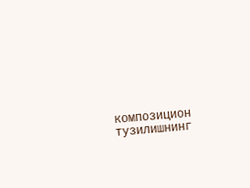композицион тузилишнинг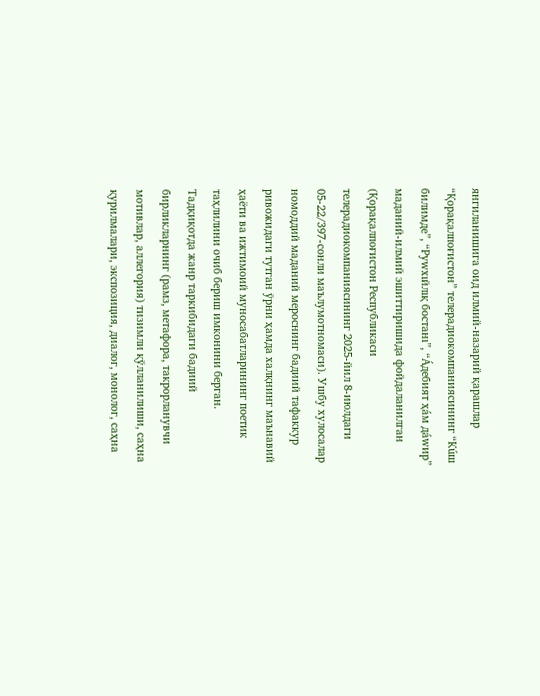янгиланишига оид илмий-назарий қарашлар “Қорақалпоғистон” телерадиокомпаниясининг “Кúш билимде”, “Руwхıйлıқ бостанı”, “Áдебият ҳáм дáwир” маданий-илмий эшиттиришида фойдаланилган (Қорақалпоғистон Республикаси телерадиокомпаниясининг 2025-йил 8-июлдаги 05-22/397-сонли маълумотномаси). Ушбу хулосалар номоддий маданий мероснинг бадиий тафаккур ривожидаги тутган ўрни ҳамда халқнинг маънавий ҳаёти ва ижтимоий муносабатларининг поетик таҳлилини очиб бериш имконини берган.
Тадқиқотда жанр таркибидаги бадиий бирликларнинг (рамз, метафора, такрорланувчи мотивлар, аллегория) тизимли қўлланилиши, саҳна қурилмалари, экспозиция, диалог, монолог, саҳна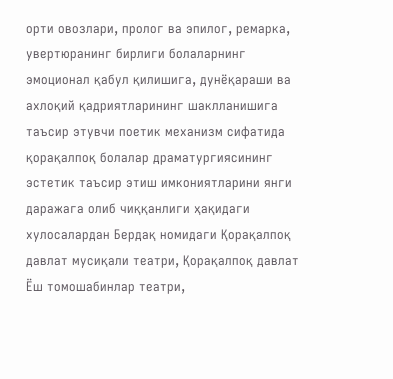орти овозлари, пролог ва эпилог, ремарка, увертюранинг бирлиги болаларнинг эмоционал қабул қилишига, дунёқараши ва ахлоқий қадриятларининг шаклланишига таъсир этувчи поетик механизм сифатида қорақалпоқ болалар драматургиясининг эстетик таъсир этиш имкониятларини янги даражага олиб чиққанлиги ҳақидаги хулосалардан Бердақ номидаги Қорақалпоқ давлат мусиқали театри, Қорақалпоқ давлат Ёш томошабинлар театри,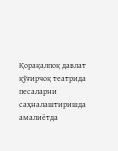Қорақалпоқ давлат қўғирчоқ театрида песаларни саҳналаштиришда амалиётда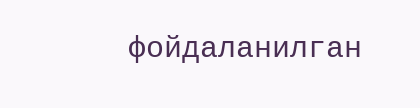фойдаланилган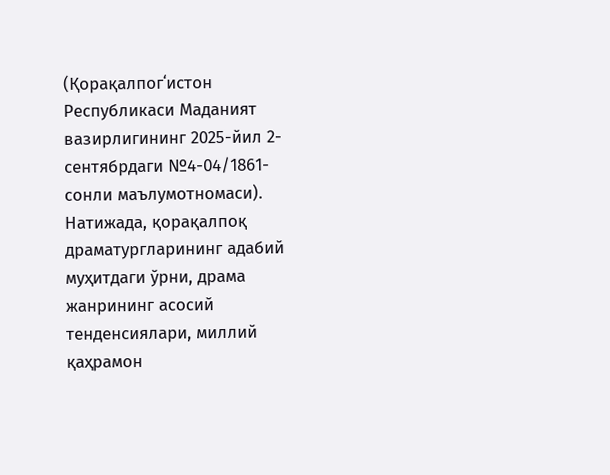(Қорақалпогʻистон Республикаси Маданият вазирлигининг 2025-йил 2-сентябрдаги №4-04/1861-сонли маълумотномаси). Натижада, қорақалпоқ драматургларининг адабий муҳитдаги ўрни, драма жанрининг асосий тенденсиялари, миллий қаҳрамон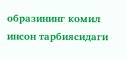образининг комил инсон тарбиясидаги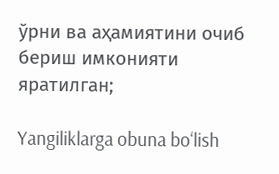ўрни ва аҳамиятини очиб бериш имконияти яратилган;

Yangiliklarga obuna bo‘lish